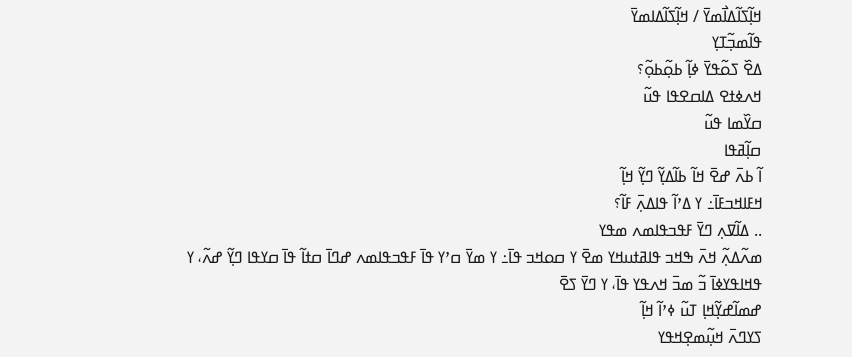ߞߊ߲߬ߖߊ߬ߡߊ߯ߘߌ߫ / ߞߊ߲߬ߖߊ߬ߡߊߘߌ߫
ߟߊ߬ߘߏ߲߬ߠߌ߲
ߡߐ߰ ߖߋ߬ߟߌ߫ ߦߊ߲߬ ߕߋ߲߬ߕߋ߲߬؟
ߞߍߦߙߐ ߡߊߛߐߟߊ ߟߎ߬
ߛߌ߰ߘߊ ߟߎ߬
ߛߊ߲߬ߥߟߊ
ߊ߬ ߕߍ߫ ߝߐ߫ ߞߊ߬ ߕߊ߬ߡߌ߲߬ ߣߌ߲߬ ߞߊ߲߬
ߞߓߊߞߏߓߊ߫߸ ߌ ߡߴߊ߬ ߟߊߡߍ߲߫ ߓߊ߬؟
.. ߡߊ߬ߜߍ߲ ߣߌ߫ ߓߟߏߟߊߘߍ ߘߟߌ
ߘߍ߬ߡߍ߲߬ ߞߍ߫ ߒߞߏ ߟߊߥߙߎߞߌ ߘߐ߫ ߌ ߛߋߞߏ ߟߊ߫߸ ߌ ߘߌ߫ ߛߴߌ ߟߊ߫ ߓߟߏߟߊߘߍ ߝߣߊ߫ ߛߙߊ߬ ߟߊ߫ ߛߌߟߊ ߣߌ߲߬ ߝߍ߬، ߌ ߟߞߊߟߌߦߊ߫ ߏ߬ ߘߏ߫ ߞߍߟߌ ߟߊ߫، ߌ ߣߌ߫ ߖߐ߫
ߝߘߊ߬ߝߌ߲߬ߞߊ߲ ߠߎ߬ ߦߴߊ߬ ߞߊ߲߬
ߖߌߣߍ߫ ߞߎ߲߬ߘߐ߲ߞߟߌ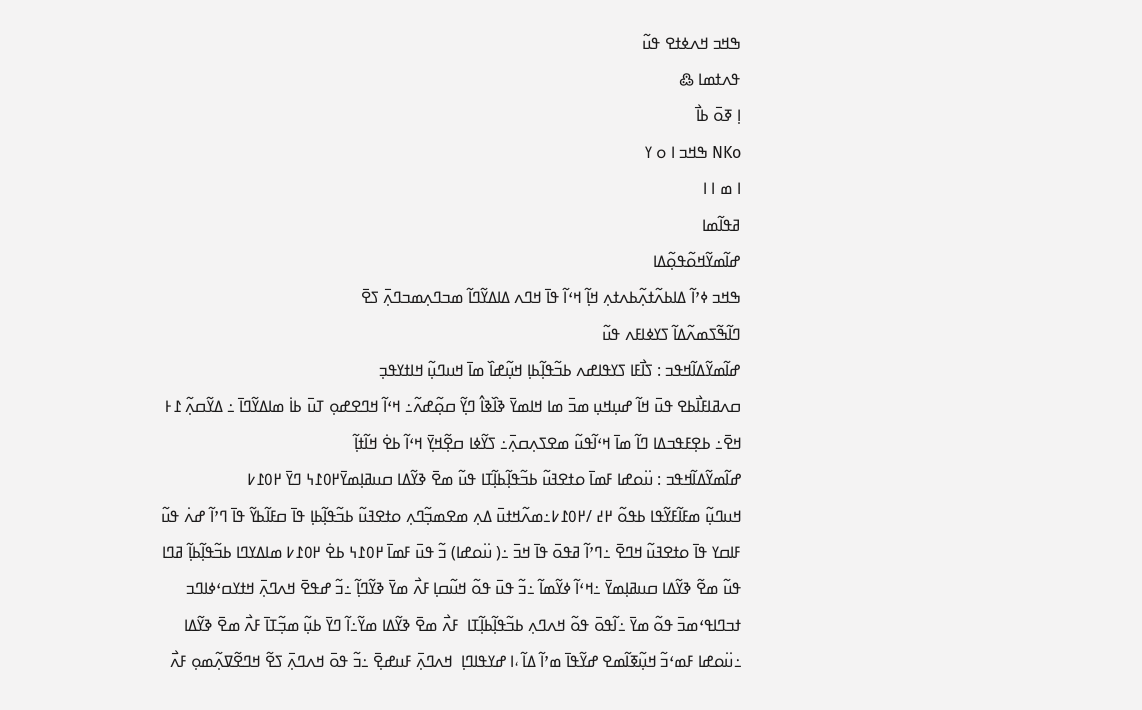ߒߞߏ ߞߍߦߙߐ ߟߎ߬
ߟߍߙߘߊ ߷
ߊ߲ ߧߋ߫ ߕߊ߯
NKo ߒߞߏ ߊ ߋ ߌ
ߊ ߘ ߊ ߊ
ߥߟߊ߬ߘߊ
ߝߊ߬ߘߌ߬ߞߋ߬ߟߋ߲߬ߡߊ
ߒߞߏ ߦߴߊ߬ ߡߊߕߍ߬ߙߍ߲߬ߕߍߙߍ߲ ߞߊ߲߬ ߞߵߊ߬ ߟߊ߫ ߞߣߍ ߡߊߡߌ߬ߣߊ߬ ߘߏߣߍ߲ߘߏߣߍ߲߫ ߖߐ߫
ߣߊ߬ߒ߬ߖߘߍ߬ߡߊ߬ ߖߌߦߊߓߍ ߟߎ߬
ߝߊ߬ߘߌ߬ߡߊ߬ߞߟߏ : ߖߊ߯ߓߊ ߖߌߟߊߝߍ ߕߏ߬ߟߊ߲߬ߕߊ߲ ߞߎ߲߬ߝߊ߰ ߘߊ߫ ߞߎߣߎ߲߬ ߞߊߙߌߟߏ߲
ߛߍߥߊߓߊ߯ߕߐ ߟߎ߫ ߞߊ߬ ߝߎ߲ߞߎ߲ ߘߏ߫ ߘߊ ߞߊߘߌ߫ ߢߊ߰ߢߊ߮ ߣߌ߲߬ ߛߋ߲߬ߝߍ߬߸ ߞߵߊ߬ ߞߣߐߝߋ߲ ߠߎ߫ ߕߊ߭ ߘߊߡߌ߬ߣߊ߫ ߸ ߡߌ߬ߛߍ߲߬ ߁߅ ߞߐ߫߸ ߕߐ߲ߓߟߏߡߊ ߣߊ߬ ߘߊ߫ ߞߵߊ߬ߟߎ߬ ߘߐߖߍ߲ߛߍ߲߫߸ ߖߌ߬ߦߊ ߛߐ߲߬ߞߌ߲߫ ߞߵߊ߬ ߕߐ߭ ߞߊ߬ߙߊ߲߬
ߝߊ߬ߘߌ߬ߡߊ߬ߞߟߏ : ߎ߳ߋߝߊ ߓߘߊ߫ ߋߙߐߔߎ߬ ߕߏ߬ߟߊ߲߬ߕߊ߲߬ߠߊ ߟߎ߬ ߘߐ߫ ߢߌ߬ߡߊ ߛߎߥߊ߲ߘߌ߫߂߀߁߆ ߣߌ߫ ߂߀߁߇
ߞߎߣߎ߲߬ ߘߓߊ߬ߓߌ߬ߟߊ ߕߟߋ߬ ߂߄ /߂߀߁߇߸ߘߍ߬ߞߙߎ߫ ߡߍ߲ ߘߐߘߏ߲߬ߣߍ߲ ߋߙߐߔߎ߬ ߕߏ߬ߟߊ߲߬ߕߊ߲ ߟߊ߫ ߛߓߊ߬ߕߌ߬ ߟߊ߫ ߣߴߊ߬ ߝߍ߭ ߟߎ߬ ߓߊߛߌ ߟߊ߫ ߋߙߐߔߎ߬ ߞߣߐ߫ ߸ߣߴߊ߬ ߥߟߋ߫ ߟߊ߫ ߞߏ߫ ߸( ߎ߳ߋߝߊ) ߏ߬ ߟߎ߫ ߓߘߊ߫ ߂߀߁߆ ߕߐ߭ ߂߀߁߇ ߘߊߡߌߣߊ ߕߏ߬ߟߊ߲߬ߕߊ߲߬ ߥߣߊ ߟߎ߬ ߘߐ߬ ߢߌ߬ߡߊ ߛߎߥߊ߲ߘߌ߫ ߸ߞߵߊ߬ ߦߌ߬ߘߊ߬ ߸ߏ߬ ߟߎ߫ ߟߋ߬ ߞߎ߬ߛߊ߲ ߓߍ߯ ߘߌ߫ ߢߌ߬ߣߊ߲߬ ߸ߏ߬ ߝߟߐ߫ ߞߍߣߍ߲߫ ߞߙߌߛߵߦߊߣߏ ߙߏߣߊߟߵߘߏ߫ ߟߋ߬ ߘߌ߫ ߸ߊ߬ߟߋ߫ ߟߋ߬ ߞߍߣߍ߲ ߕߏ߬ߟߊ߲߬ߕߊ߲߬ߠߊ  ߓߍ߯ ߘߐ߫ ߢߌ߬ߡߊ ߘߌ߬߸ߊ߬ ߣߌ߫ ߕߎ߲߬ ߘߏ߲߬ߠߊ߫ ߓߍ߯ ߘߐ߫ ߢߌ߬ߡߊ  ߸ߎ߳ߋߝߊ ߓߘߵߏ߬ ߞߎ߲߬ߧߊ߬ߘߐ ߝߌ߬ߟߊ߫ ߘߴߊ߬ ߡߊ߬ ،ߊ ߝߌߟߊߣߊ߲  ߞߍߣߍ߲߫ ߓߎߝߐ߲߫ ߸ߏ߬ ߟߋ߫ ߞߍߣߍ߲߫ ߖߐ߬ ߞߣߐ߬ߜߍ߲߬ߘߋ߲ ߓߍ߯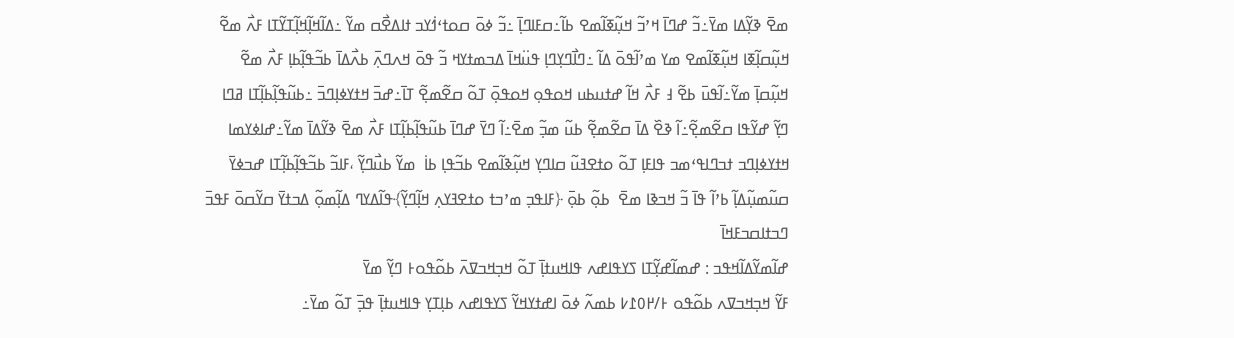ߘߐ߫ ߢߌ߲߬ߡߊ ߘߌ߫߸ߏ߬ ߝߣߊ߫ ߞߴߏ߬ ߞߎ߲߬ߧߊ߬ߘߐ ߕߊ߬߸ߛߓߊߣߊ߲߫ ߸ߏ߬ ߦߋ߫ ߛߋߙߵߗ߭ߌߏ ߙߊߡߐ߯ߛ ߘߌ߬ ߸ߡߊ߬ߞߊ߲߬ߞߊ߲߬ߠߌ߬ߠߊ ߓߍ߯ ߘߐ߬ ߞߎ߲߬ߛߊ߲߬ߧߊ ߞߎ߲߬ߧߊ߬ߘߐ ߘߌ ߘߴߊ߬ߟߋ߫ ߡߊ߬ ߸ߣߊ߯ߣߌ߲ߣߊ߲ ߟߎ߳ߞߊ߫ ߡߏߘߙߌߞ ߏ߬ ߟߋ߫ ߞߍߣߍ߲߫ ߕߍ߯ߡߊ߫ ߕߏ߬ߟߊ߲߬ߕߊ߲ ߓߍ߯ ߘߐ߬ ߞߎ߲߬ߛߊ߲߫ ߘߌ߬߸ߊ߬ߟߎ߫ ߕߐ߬ ߃ ߓߍ߯ ߞߊ߬ ߝߙߎߕߎ ߞߋߟߋ߲ ߞߋߟߋ߲߫ ߠߋ߬ ߛߐ߬ߘߐ߲߬ ߠߊ߫߸ߝߏ߫ ߞߙߌߦߊ߲ߣߏ߫ ߸ߕߎ߬ߟߊ߲߬ߕߊ߲߬ߠߊ ߥߣߊ ߣߌ߲߬ ߝߌ߬ߟߊ ߛߐ߬ߘߐ߲߬߸ߊ߬ ߢߐ߰ ߡߊ߫ ߛߐ߬ߘߐ߲߬ ߕߎ߬ ߘߏ߲߬ ߘߐ߫߸ߊ߬ ߣߌ߫ ߝߣߊ߫ ߕߎ߬ߟߊ߲߬ߕߊ߲߬ߠߊ ߓߍ߯ ߘߐ߫ ߢߌ߬ߡߊ߫ ߘߌ߬߸ߝߊߦߌߘߊ ߞߙߌߦߊ߲ߣߏ ߙߏߣߊߟߵߘߏ ߟߊߓߊ߲ ߠߋ߬ ߋߙߐߔߎ߬ ߛߊߣߌ߲ ߞߎ߲߬ߢߊ߬ߘߐ ߕߏ߬ߟߊ߲ ߕߊ߭  ߘߌ߬ ߕߎ߯ߣߌ߲߬ ،ߓߊߏ߬ ߕߏ߬ߟߊ߲߬ߕߊ߲߬ߠߊ ߝߏߦߌ߫ ߛߎ߬ߘߎ߲߬ߡߊ߲߬ ߕߴߊ߬ ߟߊ߫ ߏ߬ ߞߏߢߊ ߘߐ߫  ߕߋ߲߬ ߕߋ߲߫ ﴿ߓߊߟߏ߲ ߘߴߏߙ ߋߙߐߔߌߍ߲ ߞߊ߲߬ߣߌ߲߬﴾ߟߊ߬ߡߌߣ ߡߊ߲߬ߘߋ߲߬ ߡߏߙߌ߫ ߛߌ߬ߛߋ߫ ߓߟߏ߫ ߣߏߙߊߛߏߓߞߊ߫
ߝߊ߬ߘߌ߬ߡߊ߬ߞߟߏ : ߝߘߊ߬ߝߌ߲߬ߠߊ ߖߌߟߊߝߍ ߟߊߞߎߙߊ߲߫ ߠߋ߬ ߞߏ߲ߞߏߜߍ߫ ߕߋ߬ߟߋ߅ ߣߌ߲߬ ߘߌ߫
ߓߌ߬ ߞߏ߲ߞߏߜߍ ߕߋ߬ߟߋ ߅/߂߀߁߇ ߕߘߍ߬ ߦߋ߫ ߊߝߙߌߞߌ߬ ߖߌߟߊߝߍ ߕߊ߲ߠߌ߲ ߟߊߞߎߙߊ߲߫ ߟߏ߲߫ ߠߋ߬ ߘߌ߫߸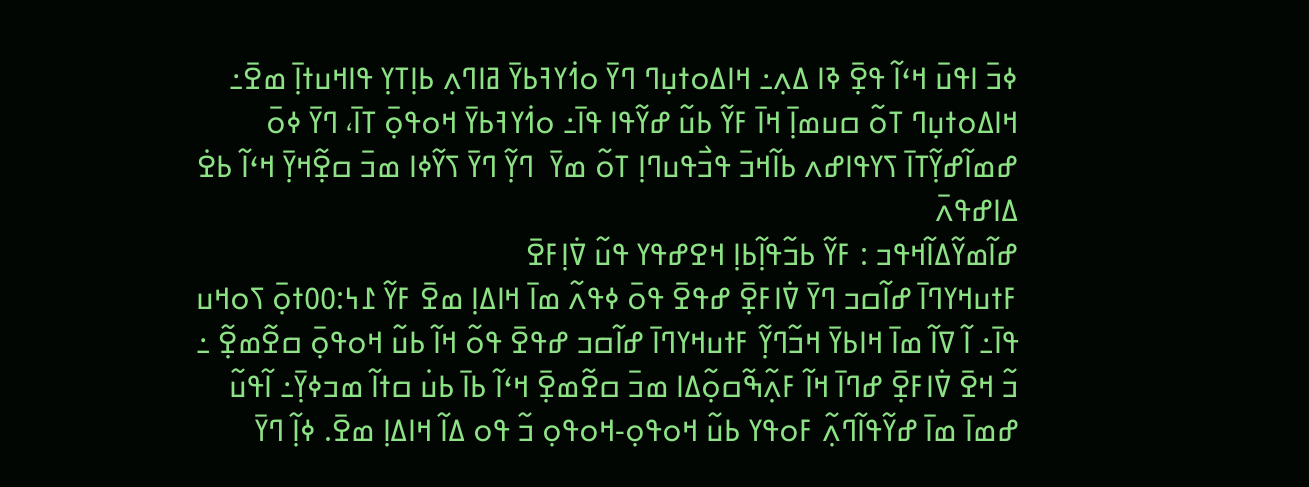ߦߏ߫ ߊߟߎ߫ ߞߵߊ߬ ߟߐ߲߫ ߢߊ ߡߍ߲߸ ߞߊߡߋߙߎ߲ߣ ߣߌ߫ ߋߗ߭ߌߔߕߌ߫ ߥߊߣߍ߲ ߕߊ߲ߠߌ߲ ߟߊߞߎߙߊ߲߫ ߘߐ߫߸ ߞߊߡߋߙߎ߲ߣ ߠߋ߬ ߛߎߘߊ߲߫ ߞߊ߫ ߓߌ߬ ߕߎ߬ ߝߌ߬ߟߊ ߟߊ߫߸ ߋߗ߭ߌߔߕߌ߫ ߞߋߟߋ߲߫ ߠߊ߫، ߣߌ߫ ߦߋ߫ ߝߘߊ߬ߝߌ߲߬ߠߊ߫ ߖߌߟߊߝߍ ߕߊ߬ߞߏ߫ ߟߏ߯ߟߎߣߊ߲ ߠߋ߬ ߘߌ߫  ߣߌ߲߬ ߣߌ߫ ߖߌ߬ߦߊ ߘߏ߫ ߛߐ߲߬ߞߌ߲߫ ߞߵߊ߬ ߕߐ߭ ߡߊߝߟߍ߫
ߝߊ߬ߘߌ߬ߡߊ߬ߞߟߏ : ߓߌ߬ ߕߏ߬ߟߊ߲߬ߕߊ߲ ߞߐߝߟߌ ߟߎ߬ ߜ߭ߊ߲ߓߐ߫
ߓߙߎߞߌߣߊ߫ ߝߊ߬ߛߏ ߣߌ߫ ߜ߭ߊߓߐ߲߫ ߝߟߐ߫ ߟߋ߫ ߦߟߍ߬ ߘߊ߫ ߞߊߡߊ߲ ߘߐ߫ ߓߌ߬ ߁߆:߀߀ߙߋ߲߫ ߖߋߞߎ ߟߊ߫߸ ߊ߬ ߜߊ߬ ߘߊ߫ ߞߊߕߌ߫ ߞߏ߬ߣߌ߲߬ ߓߙߎߞߌߣߊ߫ ߝߊ߬ߛߏ ߝߟߐ߫ ߟߋ߬ ߞߊ߬ ߕߎ߬ ߞߋߟߋ߲߫ ߛߐ߬ߘߐ߲߬ ߸ ߏ߬ ߞߐ߫ ߜ߭ߊߓߐ߲߫ ߝߣߊ߫ ߞߊ߬ ߓߍ߲߬ߒ߬ߛߋ߲߬ߡߊ ߘߏ߫ ߛߐ߬ߘߐ߲߫ ߞߵߊ߬ ߕߊ߫ ߕߎ߭ ߛߙߊ߬ ߘߏߦߌ߲߫߸ ߊ߬ߟߎ߬ ߝߘߊ߫ ߘߊ߫ ߝߌ߬ߟߊ߬ߣߍ߲߬ ߓߋߟߌ ߕߎ߬ ߞߋߟߋ߲-ߞߋߟߋ߲ ߏ߬ ߟߋ ߡߊ߬ ߞߊߡߊ߲ ߘߐ߫. ߦߊ߲߬ ߣߌ߫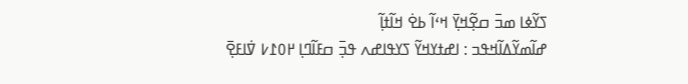ߖߌ߬ߦߊ ߘߏ߫ ߛߐ߲߬ߞߌ߲߫ ߞߵߊ߬ ߕߐ߭ ߞߊ߬ߙߊ߲߬
ߝߊ߬ߘߌ߬ߡߊ߬ߞߟߏ : ߊߝߙߌߞߌ߬ ߖߌߟߊߝߍ ߟߏ߲߫ ߛߓߊ߬ߣߊ߲ ߂߀߁߇ ߜ߭ߊߓߐ߲߫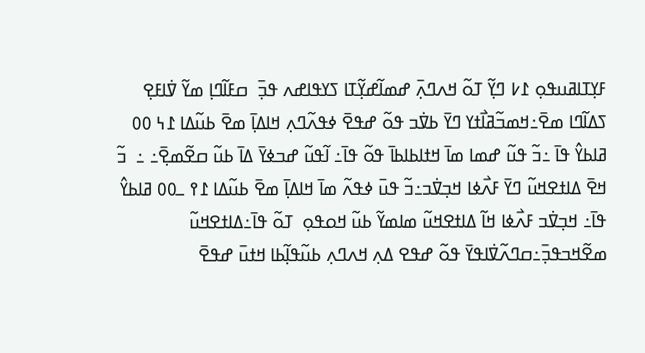ߓߌ߲ߠߊߥߎߟߋ߲ ߁߇ ߣߌ߲߬ ߠߋ߬ ߞߍߣߍ߲߫ ߝߘߊ߬ߝߌ߲߬ߠߊ ߖߌߟߊߝߍ ߟߏ߲߫  ߛߓߊ߬ߣߊ߲ ߘߌ߬ ߜ߭ߊߓߐ߲ ߖߡߊ߬ߣߊ ߘߐ߫߸ߞߘߏ߬ߥߊ߯ߙߌ ߣߌ߫ ߕߜ߭ߏ ߟߋ߬ ߝߟߐ߫ ߦߟߍ߬ߣߍ߲ ߞߊߡߊ߲߫ ߘߐ߫ ߕߎ߬ߡߊ ߁߆ ߀߀  ߥߊߕߌ߮ ߟߊ߫ ߸ߏ߬ ߟߎ߬ ߝߘߊ ߘߊ߫ ߞߙߊߕߊߕߊ߫ ߟߋ߬ ߟߊ߫߸ ߊ߬ߟߎ߬ ߝߏߦߌ߫ ߡߊ߫ ߕߎ߬ ߛߐ߬ߘߐ߲߫߸ ߸  ߏ߬ ߞߐ߫ ߡߊߙߐߞߎ߬ ߣߌ߫ ߓߍ߯ߦߊ ߞߏ߲ߜ߭ߏ߸ߏ߬ ߟߎ߫ ߦߟߍ߬ ߘߊ߫ ߞߊߡߊ߲߫ ߘߐ߫ ߕߎ߬ߡߊ ߁߉ ߺ߀߀ ߥߊߕߌ߮ ߟߊ߫߸ ߞߏ߲ߜ߭ߏ ߓߍ߯ߦߊ ߞߊ߬ ߡߊߙߐߞߎ߬ ߘߊߘߌ߬ ߕߎ߬ ߞߋߟߋ߲  ߠߋ߬ ߟߊ߫߸ߡߊߙߐߞߎ߬ ߘߐ߬ߞߏߟߏ߲߫߸ߛߣߍ߬ߜ߭ߊߟߌ߫ ߟߋ߬ ߝߟߐ ߡߍ߲ ߞߍߣߍ߲ ߕߎ߬ߟߊ߲߬ߕߊ ߞߙߎ߫ ߝߟߐ߫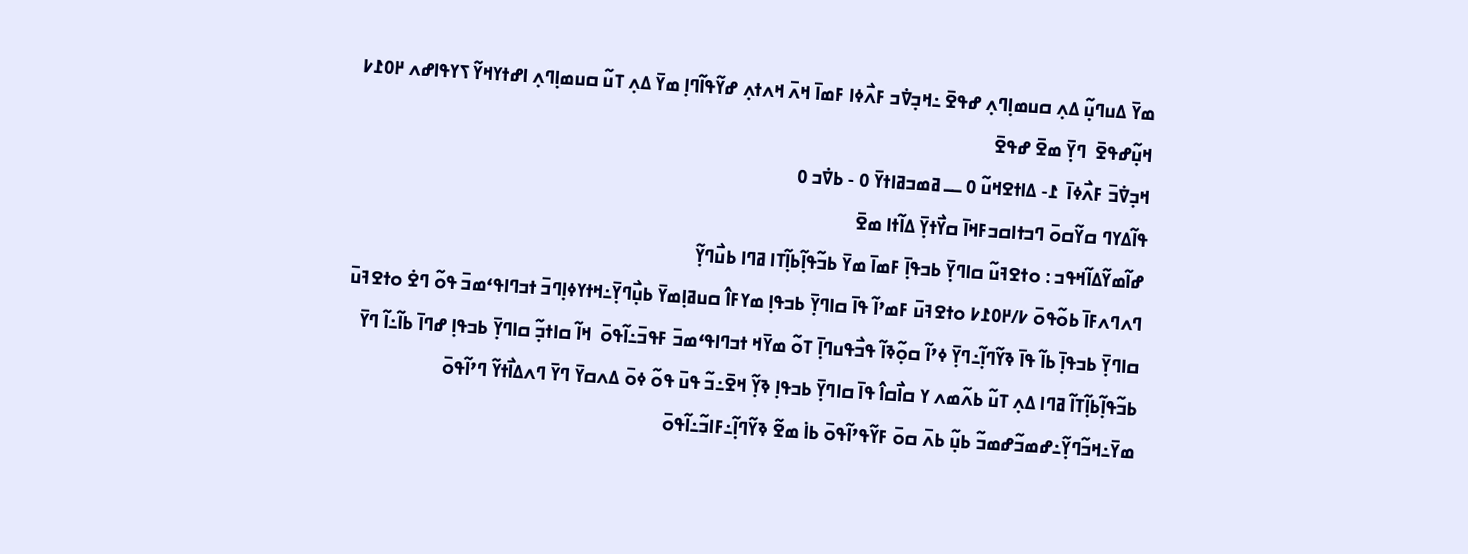ߘߌ߫ ߡߎߣߎ߲߬ ߡߍ߲ ߛߎߘߊ߲ߣߍ߲ ߝߟߐ߫ ߸ߞߏ߲ߜ߭ߏ ߓߍ߯ߦߊ ߓߘߊ߫ ߞߍ߫ ߞߍߙߍ߲ ߝߌ߬ߟߊ߬ߣߊ߲ ߘߌ߫ ߡߍ߲ ߠߎ߬ ߛߎߘߊ߲ߣߍ߲ ߊߝߙߌߞߌ߬ ߖߌߟߊߝߍ ߂߀߁߇ ߞߎ߲߬ߝߟߐ߫  ߣߌ߲߫ ߘߐ߫ ߝߟߐ߫
ߞߏ߲ߜ߭ߏ߫ ߓߍ߯ߦߊ߫  ߁- ߡߊߙߐߞߎ߬ ߀ ߺߺ ߥߘߏߥߊߙߌ߫ ߀ - ߕߜ߭ߏ ߀
ߟߊ߬ߡߌߣ ߛߌ߬ߛߋ߫ ߣߏߙߊߛߏߓߞߊ߫ ߛߌ߯ߙߌ߲߫ ߡߊ߬ߙߊ ߘߐ߫
ߝߊ߬ߘߌ߬ߡߊ߬ߞߟߏ : ߋߙߐߔߎ߬ ߛߊߣߌ߲߫ ߕߏߟߊ߲߫ ߓߘߊ߫ ߘߌ߫ ߕߏ߬ߟߊ߲߬ߕߊ߲߬ߠߊ ߥߣߊ ߕߎ߯ߣߌ߲߬
ߣߍߣߍߓߊ߫ ߕߋ߬ߟߋ߫ ߇/߂߀߁߇ ߋߙߐߔߎ߫ ߓߘߴߊ߬ ߟߊ߫ ߛߊߣߌ߲߫ ߕߏߟߊ߲ ߘߌߓߊ߮ ߛߎߥߊ߲ߘߌ߫ ߕߎ߲߯ߣߌ߲߫߸ߞߙߌߦߊ߲ߣߏ߫ ߙߏߣߊߟߵߘߏ߫ ߟߋ߬ ߣߐ߭ ߋߙߐߔߎ߫ ߛߊߣߌ߲߫ ߕߏߟߊ߲߫ ߕߊ߬ ߟߊ߫ ߢߌ߬ߣߊ߲߬߸ߣߌ߲߫ ߦߴߊ߬ ߛߋ߲߬ߢߊ߬ ߟߏ߯ߟߎߣߊ߲߫ ߠߋ߬ ߘߌ߫ߞ ߙߏߣߊߟߵߘߏ߫ ߓߟߏ߫߸ߊ߬ߟߋ߫  ߞߊ߬ ߛߊߙߏ߲߬ ߛߊߣߌ߲߫ ߕߏߟߊ߲ ߝߣߊ߫ ߕߊ߬߸ߊ߬ ߣߌ߫ ߕߏ߬ߟߊ߲߬ߕߊ߲߬ߠߊ߬ ߥߣߊ ߡߍ߲ ߠߎ߬ ߕߍ߬ߘߍ ߌ ߛߊ߯ߛߊ߮ ߟߊ߫ ߛߊߣߌ߲߫ ߕߏߟߊ߲ ߢߌ߲߬ ߞߐ߫߸ߏ߬ ߟߎ߫ ߟߋ߬ ߦߋ߫ ߡߍߛߌ߫ ߣߌ߫ ߣߍߡߊ߯ߙߌ߬ ߣߴߊ߬ߟߋ߫ ߘߌ߫߸ߞߏ߬ߣߌ߲߬߸ߝߘߏ߬ߝߘߏ߬ ߕߎ߲߬ ߕߍ߫ ߛߋ߫ ߓߌ߬ߟߴߊ߬ߟߋ߫ ߕߊ߭ ߘߐ߬ ߢߌ߬ߣߊ߲߬߸ߓߊߏ߬߸ߊ߬ߟߋ߫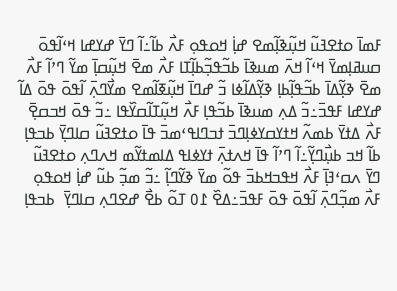ߓߘߊ߫ ߋߙߐߔߎ߬ ߞߎ߲߬ߢߊ߲߬ߘߐ ߝߊ߲߭ ߞߋߟߋ߲ ߓߍ߯ ߕߊ߬߸ߊ߬ ߣߌ߫ ߝߌߝߊ ߞߵߊ߬ߟߋ߫ ߛߎߥߊ߲ߘߌ߫ ߞߵߊ߬ ߞߍ߫ ߘߎߢߊ߫ ߕߏ߬ߟߏ߲߬ߕߊ߲߬ߠߊ ߓߍ߯ ߘߐ߫ ߞߎ߲߬ߛߊ߲߫ ߘߌ߬ ߣߴߊ߬ ߓߍ߯ ߘߐ߫ ߢߌ߲߬ߡߊ߫ ߕߏ߬ߟߊ߲߬ߕߊ߲ ߢߌ߲߬ߡߊ߬ߦߊ ߏ߬ ߝߣߊ߫ ߞߎ߲߬ߧߊ߬ߘߐ ߘߌ߯ߣߍ߲߫ ߊ߬ߟߋ߫ ߟߋ߫ ߡߊ߬ ߝߌߝߊ ߓߟߏ߫߸ߏ߬ ߡߍ߲ ߘߎߢߊ߫ ߕߏ߬ߟߊ߲ ߓߍ߯ ߞߎ߲߬ߠߊ߬ߛߌ߰ߟߊ ߸ߏ߬ ߟߋ߫ ߞߏߛߐ߲߫ ߓߍ߯ ߡߙߌ߫ ߕߘߍ߬ ߞߙߌߛߌߦߊ߲ߣߏ߫ ߙߏߣߊߟߵߘߏ߫ ߟߊ߫ ߋߙߐߔߎ߬ ߛߊߣߌ߲߫ ߕߏߟߊ߲ ߕߊ߬ ߞߏ ߕߎ߲߯ߣߌ߲߬߸ߊ߬ ߣߴߊ߬ ߟߊ߫ ߞߍߙߍ߲߫ ߙߌߦߊߟ ߡߊߘߙߌ߬ߘ ߞߍߣߍ߲ ߋߙߐߔߎ߬ ߣߌ߫ ߍߛߵߔߊ߲߫ ߓߍ߯ ߞߟߏߞߕߏ߫ ߟߋ߬ ߘߌ߫ ߢߌ߬ߣߊ߲߬ ߸ߏ߬ ߘߏ߲߬ ߕߎ߬ ߝߊ߲߭ ߞߋߟߋ߲ ߓߍ߯ ߘߏ߲߬ߣߍ߲߫ ߊ߬ߟߋ߫ ߟߋ߫ ߓߟߏ߫߸ߡߐ߰ ߁߀ ߠߋ߬ ߕߐ߯ ߝߐߣߍ߲ ߛߊߣߌ߲߫  ߕߏߟߊ߲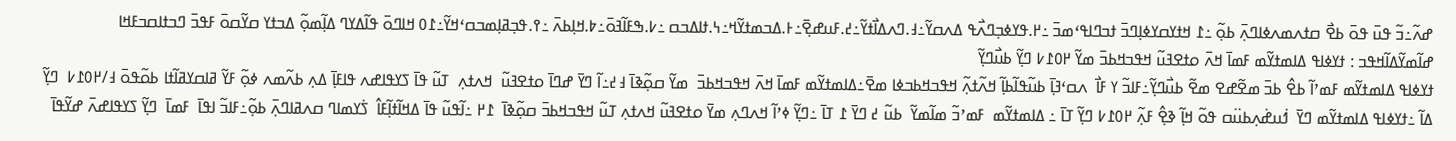ߝߍ߬߸ߏ߬ ߟߎ߫ ߟߋ߫ ߕߐ߯ ߛߙߍߘߍߦߊߣߍ߲߫ ߕߋ߲߬ ߸߁ ߞߙߌߛߌߦߊ߲ߣߏ߫ ߙߏߣߊߟߵߘߏ߫ ߸߂.ߟߌߦߏ߲ߣߍ߯ߟ ߡߍߛߌ߬߸߃.ߣߍߡߊ߯ߙߌ߬߸߄.ߓߎߝߐ߲߫߸߅.ߡߏߘߙߌ߬ߞ߸߆.ߙߊߡߏߛ ߸߇.ߒߓߊ߬ߔߋ߫߸߈.ߞߊ߲ߕߍ߫ ߸߉.ߟߏ߲ߥߊ߲ߘߏߛߵߞߌ߬߸߁߀ ߞߊߣߋ߫ ߟߊ߬ߡߌߣ ߡߊ߲߬ߘߋ߲߬ ߡߏߙߌ ߛߌ߬ߛߋ߫ ߓߟߏ߫ ߣߏߙߊߛߏߓߞߊ
ߝߊ߬ߘߌ߬ߡߊ߬ߞߟߏ : ߙߌߦߊߟ ߡߊߘߙߌ߬ߘ ߓߘߊ߫ ߞߍ߫ ߋߙߐߔߎ߬ ߞߟߏߞߕߏ߫ ߘߌ߬ ߂߀߁߇ ߣߌ߲߬ ߕߎ߯ߣߌ߲߬
ߙߌߦߊߟ ߡߊߘߙߌ߬ߘ ߓߘߴߊ߬ ߕߐ߮ ߕߏ߫ ߘߐ߬ߝߐ ߘߐ߬ ߕߎ߯ߣߌ߲߬߸ߓߊߏ߬ ߌ ߓߊ߯  ߍߛߵߔߊ߲߫ ߕߎ߬ߟߊ߬ߕߊ߲߬ ߞߍ߬ߙߍ߲߬ ߞߟߏߞߕߏߦߊ ߘߐ߫߸ߡߊߘߙߌ߬ߘ ߓߘߊ߫ ߞߍ߫ ߞߟߏߞߕߏ߫  ߘߌ߬ ߛߋ߲߬ߢߊ߫ ߃߄߸ߊ߬ ߣߌ߫ ߝߣߊ߫ ߋߙߐߔߎ߬  ߞߍߙߍ߲  ߠߎ߬ ߟߊ߫ ߖߌߟߊߝߍ ߟߊߓߊ߲߫ ߡߍ߲ ߕߍ߬ߘߍ ߦߋ߲߬ ߓߌ߬ ߥߊߛߌߥߊ߬ߙߊ ߕߋ߬ߟߋ߫ ߃/߂߀߁߇  ߣߌ߲߬ ߡߊ߬ ߸ߙߌߦߊߟ ߡߊߘߙߌ߬ߘ ߣߌ߫  ߗ߭ߎߝ߭ߍ߲ߕߎ߳ߛ ߟߋ߬ ߞߊ߲߬ ߢߐ߲߮ ߓߍ߲߬ ߂߀߁߇ ߣߌ߲߬ ߠߊ߫ ߸ ߡߊߘߙߌ߬ߘ  ߓߘߴߏ߬ ߘߊ߬ߘߌ߬  ߕߎ߬ ߄ ߣߌ߫ ߁ ߠߊ߫ ߸ߣߌ߲߬ ߦߴߊ߬ ߞߍߣߍ߲ ߘߌ߫ ߋߙߐߔߎ߬ ߞߍߙߍ߲ ߠߎ߬ ߞߟߏߞߕߏ߫ ߛߋ߲߬ߢߊ߫  ߁߂ ߸ߊ߬ߟߎ߬ ߟߊ߫ ߡߞߊ߬ߙߊ߲߬ߓߊ߮  ߖ߭ߌߘߊߣ ߛߍߥߊߣߍ߲߫ ߕߋ߲߬߸ߓߊߏ߬ ߊߟߊ߫  ߓߘߊ߫  ߣߌ߲߬ ߖߌߟߊߝߍ߫ ߝߌ߬ߟߊ߫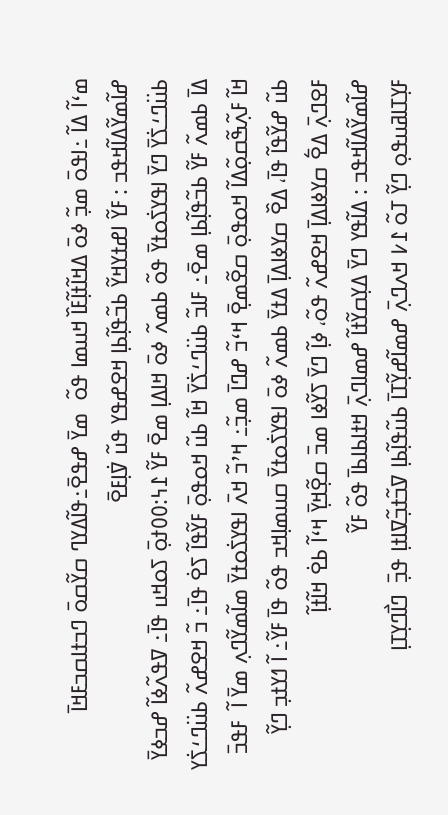ߘߵߊ߬ ߡߊ߬ ߸ߊߟߋ߫ ߘߏ߲߬ ߦߋ߫ ߡߞߊ߬ߙߊ߲߬ߓߊ߰ ߞߎߘߊ ߟߋ߬  ߘߌ߫ ߝߟߐ߫߸ߟߊ߬ߡߌߣ ߛߌ߬ߛߋ߫ ߣߏߙߊߛߏߓߞߊ߫
ߝߊ߬ߘߌ߬ߡߊ߬ߞߟߏ : ߓߌ߬ ߊߝߙߌߞߌ߬ ߕߏ߬ߟߊ߲߬ߕߊ߲ ߞߐߝߟߌ ߟߎ߬ ߜ߭ߊ߲ߓߐ߫
ߕߎ߳ߣߑߖ߭ߌ߫ ߣߌ߫ ߊߟߌߖ߭ߋߙߌ߫ ߟߋ߬ ߕߘߍ߬ ߦߋ߫ ߞߊߡߊ߲ ߘߐ߫ ߓߌ߬ ߁߆:߀߀ߙߋ߲߫ ߖߋߞߎ ߟߊ߫߸ ߜߟߍ߬ߦߊ߬ ߝߏߦߌ߫ ߡߊ߫ ߕߘߍ߬ ߓߌ߬ ߕߏ߬ߟߊ߲߬ߕߊ߲ ߘߐ߫߸ ߓߊߏ߬ ߕߎ߳ߣߑߖ߭ߌ߫ ߞߊ߬ ߕߎ߬ ߞߋߟߋ߲߫ ߓߌ߬ߟߊ߬ ߖߐ߭ ߟߊ߫߸ ߏ߬ ߞߐߝߍ߬ ߕߎ߳ߣߑߖ߭ߌ ߞߊ߬ ߓߍ߲߬ߒ߬ߛߋ߲߬ߡߊ߬ ߞߋߟߋ߲߫ ߛߐ߬ߘߐ߲߫ ߞߵߏ߬ ߝߣߊ߫ ߘߏ߲߬߸ ߞߴߏ߬ ߞߍ߫ ߊߟߌߖ߭ߋߙߌ߫ ߘߊ߬ߘߌ߬ߣߍ߲ ߘߌ߫ ߊ߬  ߓߟߏ߫ ߕߎ߬ ߝߌ߬ߟߊ߬ ߟߊ߫، ߡߐ߰ ߛߌߦߊߡߊ߲߫ ߡߙߌ߫ ߕߘߍ߬ ߦߋ߫ ߊߟߌߖ߭ߋߙߌ߫ ߛߎߘߊ߲ߞߏ ߟߋ߬ ߟߊ߫ ߓߌ߬߸ ߊ߬ ߗߌߙߏ߲ ߣߌ߲߬ ߓߐߣߍ߲߫ ߡߐ߱ ߛߌߦߊߡߊ߲߫ ߞߐߝߍ߬ ߟߋ߬، ߦߊ߲߬ ߣߌ߫ ߖߌ߬ߦߊ ߘߏ߫ ߛߐ߲߬ߞߌ߲߫ ߞߵߊ߬ ߕߐ߭ ߞߊ߬ߙߊ߲߬
ߝߊ߬ߘߌ߬ߡߊ߬ߞߟߏ : ߡߊ߬ߟߌ ߣߌ߫ ߡߌ߲ߛߌ߬ߙߊ߬ ߝߘߊߣߍ߲߫ ߞߙߊߕߊߕߊ߫ ߟߋ߬ ߓߌ߬
ߓߌ߲ߠߊߥߎߟߋ߲ ߣߌ߲߬ ߠߋ߬ ߁߇ ߞߍߣߍ߲߫ ߝߘߊ߬ߝߌ߲߬ߠߊ߫ ߕߎ߬ߟߊ߲߬ߕߊ߲ ߜߏ߬ߙߏ߲߬ߜߊߙߊ߲ ߟߏ߲߫  ߣߊ߯ߣߌ߲ߠߊ߲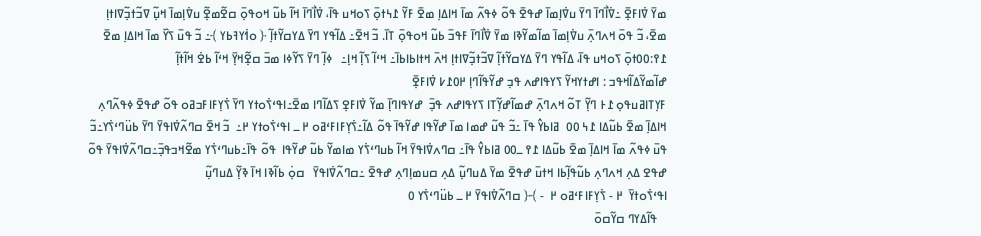ߘߌ߫ ߜ߭ߊߓߐ߲߫ ߸ߜ߭ߊ߯ߣߊ߫ ߣߌ߫ ߎߜ߭ߊ߲ߘߊ߫ ߝߟߐ߫ ߟߋ߬ ߦߟߍ߬ ߘߊ߫ ߞߊߡߊ߲ ߘߐ߫ ߓߌ߬ ߁߆ߙߋ߲߫ ߖߋߞߎ ߟߊ߫، ߜ߭ߊ߯ߣߊ߫ ߞߊ߬ ߕߎ߬ ߞߋߟߋ߲߫ ߛߐ߬ߘߐ߲߬ ߎߜ߭ߊ߲ߘߊ߫ ߞߎ߲߬ ߜߏ߬ߙߏ߲߬ߜߊߙߊ߲ ߘߐ߫، ߏ߬ ߟߋ߫ ߞߍߣߍ߲߫ ߎߜ߭ߊ߲ߘߊ߫ ߘߊ߬ߘߌ߬ߢߊ ߘߌ߫ ߜ߭ߊ߯ߣߊ߫ ߓߟߏ߫ ߕߎ߬ ߞߋߟߋ߲߫ ߠߊ߫. ߏ߬ ߞߐ߫߸ ߡߊ߬ߟߌ ߣߌ߫ ߡߌߛߌ߬ߙߊ߲߬ ﴿ ߋߗ߭ߌߔߕߌ ﴾߸ ߏ߬ ߟߎ߫ ߖߌ߰ ߘߊ߫ ߞߊߡߊ߲ ߘߐ߫ ߁߉:߀߀ߙߋ߲߫ ߖߋߞߎ ߟߊ߫، ߡߊ߬ߟߌ ߣߌ߫ ߡߌߛߌ߬ߙߊ߲߬ ߜߏ߬ߙߏ߲߬ߜߊߙߊ߲ ߞߍ߫ ߞߙߊߕߊߕߊ߫߸ ߞߵߊ߬ ߖߊ߲߬ ߞߊ߲߸   ߦߊ߲߬ ߣߌ߫ ߖߌ߬ߦߊ ߘߏ߫ ߛߐ߲߬ߞߌ߲߫ ߞߵߊ߬ ߕߐ߭ ߞߊ߬ߙߊ߲߬
ߝߊ߬ߘߌ߬ߡߊ߬ߞߟߏ : ߊߝߙߌߞߌ߬ ߖߌߟߊߝߍ ߟߏ߲ ߝߌ߬ߟߊ߬ߣߊ߲ ߂߀߁߇ ߜ߭ߊߓߐ߲߫
ߓߌ߲ߠߊߥߎߟߋ߲ ߁߅ ߣߌ߲߬ ߠߋ߬ ߞߍߣߍ߲߫ ߝߘߊ߬ߝߌ߲߬ߠߊ ߖߌߟߊߝߍ ߟߏ߲߫  ߝߌߟߊߣߊ߲߫ ߘߌ߬ ߜ߭ߊߓߐ߲ ߖߡߊ߬ߣߊ ߘߐ߫߸ߊߟߵߖ߭ߋߙߌ ߣߌ߫ ߖ߭ߌ߲ߓߊߓߏߥߋ ߟߋ߬ ߝߟߐ߫ ߦߟߍ߬ߣߍ߲ ߞߊߡߊ߲߫ ߘߐ߫ ߕߎ߬ߡߊ ߁߆ ߀߀  ߥߊߕߌ߮ ߟߊ߫ ߸ߏ߬ ߟߎ߬ ߝߘߊ ߘߊ߫ ߝߌ߬ߟߊ ߝߌ߬ߟߊ߫ ߟߋ߬ ߡߊ߬߸ߖ߭ߌ߲ߓߊߓߵߥߋ ߂ ߺ ߊߟߵߖ߭ߋߙߌ ߂߸  ߏ߬ ߞߐ߫ ߛߣߍ߬ߜ߭ߊߟߌ߫ ߣߌ߫ ߕߎ߳ߣߵߖ߭ߌ߸ߏ߬ ߟߎ߫ ߦߟߍ߬ ߘߊ߫ ߞߊߡߊ߲߫ ߘߐ߫ ߕߎ߬ߡߊ ߁߉ ߺ߀߀ ߥߊߕߌ߮ ߟߊ߫߸ ߛߣߍߜ߭ߊߟߌ߫ ߞߊ߬ ߕߎߣߵߖ߭ߌ ߘߊߘߌ߬ ߕߎ߬ ߝߌ߬ߟߊ  ߟߋ߬ ߟߊ߫߸ߕߎߣߵߖ߭ߌ ߘߐ߬ߞߏߟߏ߲߫߸ߛߣߍ߬ߜ߭ߊߟߌ߫ ߟߋ߬ ߝߟߐ ߡߍ߲ ߞߍߣߍ߲ ߕߎ߬ߟߊ߲߬ߕߊ ߞߙߎ߫ ߝߟߐ߫ ߘߌ߫ ߡߎߣߎ߲߬ ߡߍ߲ ߛߎߘߊ߲ߣߍ߲ ߝߟߐ߫ ߸ߛߣߍ߬ߜ߭ߊߟߌ߫   ߛߋ߲߭ ߕߊ߬ߢߊ ߞߊ߫ ߢߌ߲߬ ߡߎߣߎ߲߬
ߊߟߵߖ߭ߋߙߌ߫  ߂ - ߖ߭ߌ߲ߓߊߓߵߥߋ ߂  - ﴾﴿ ߛߣߍ߬ߜ߭ߊߟߌ߫ ߂ ߺ ߕߎ߳ߣߵߖ߭ߌ ߀
   ߟߊ߬ߡߌߣ ߛߌ߬ߛߋ߫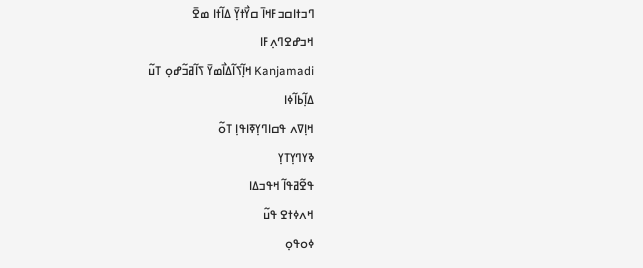ߣߏߙߊߛߏߓߞߊ߫ ߛߌ߯ߙߌ߲߫ ߡߊ߬ߙߊ ߘߐ߫
ߞߏߝߐߣߍ߲ߓߊ
Kanjamadi ߞߊ߲߬ߖߊ߬ߡߊ߯ߘߌ߫ ߖߊ߬ߥߏ߬ߝߋ߲ ߠߎ߬
ߡߊ߲߬ߕߊ߬ߦߊ
ߞߊ߲ߜߍ ߟߛߊߣߌ߲ߧߊߟߊ߲ ߠߋ߬
ߢߌߣߌ߲ߠߌ߲
ߟߐ߬ߥߟߊ߬ ߞߟߏߡߊ
ߞߍߦߙߐ ߟߎ߬
ߦߋߟߋ߲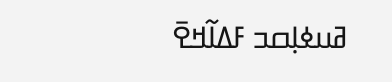ߥߎߦߊ߲ߛߏ ߓߡߊ߬ߞߐ߫